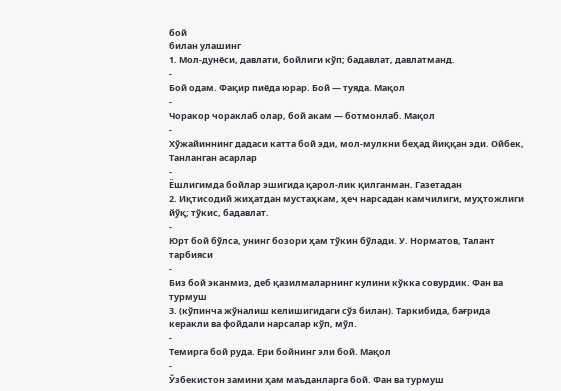бой
билан улашинг
1. Мол-дунёси, давлати, бойлиги кўп; бадавлат, давлатманд.
-
Бой одам. Фақир пиёда юрар. Бой — туяда. Мақол
-
Чоракор чораклаб олар, бой акам — ботмонлаб. Мақол
-
Хўжайиннинг дадаси катта бой эди, мол-мулкни беҳад йиққан эди. Ойбек, Танланган асарлар
-
Ёшлигимда бойлар эшигида қарол-лик қилганман. Газетадан
2. Иқтисодий жиҳатдан мустаҳкам, ҳеч нарсадан камчилиги, муҳтожлиги йўқ; тўкис, бадавлат.
-
Юрт бой бўлса, унинг бозори ҳам тўкин бўлади. У. Норматов, Талант тарбияси
-
Биз бой эканмиз, деб қазилмаларнинг кулини кўкка совурдик. Фан ва турмуш
3. (кўпинча жўналиш келишигидаги сўз билан). Таркибида, бағрида керакли ва фойдали нарсалар кўп, мўл.
-
Темирга бой руда. Ери бойнинг эли бой. Мақол
-
Ўзбекистон замини ҳам маъданларга бой. Фан ва турмуш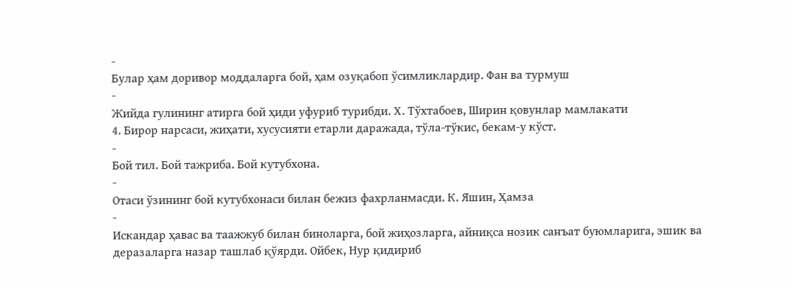-
Булар ҳам доривор моддаларга бой, ҳам озуқабоп ўсимликлардир. Фан ва турмуш
-
Жийда гулининг атирга бой ҳиди уфуриб турибди. Х. Тўхтабоев, Ширин қовунлар мамлакати
4. Бирор нарсаси, жиҳати, хусусияти етарли даражада, тўла-тўкис, бекам-у кўст.
-
Бой тил. Бой тажриба. Бой кутубхона.
-
Отаси ўзининг бой кутубхонаси билан бежиз фахрланмасди. К. Яшин, Ҳамза
-
Искандар ҳавас ва таажжуб билан биноларга, бой жиҳозларга, айниқса нозик санъат буюмларига, эшик ва деразаларга назар ташлаб қўярди. Ойбек, Нур қидириб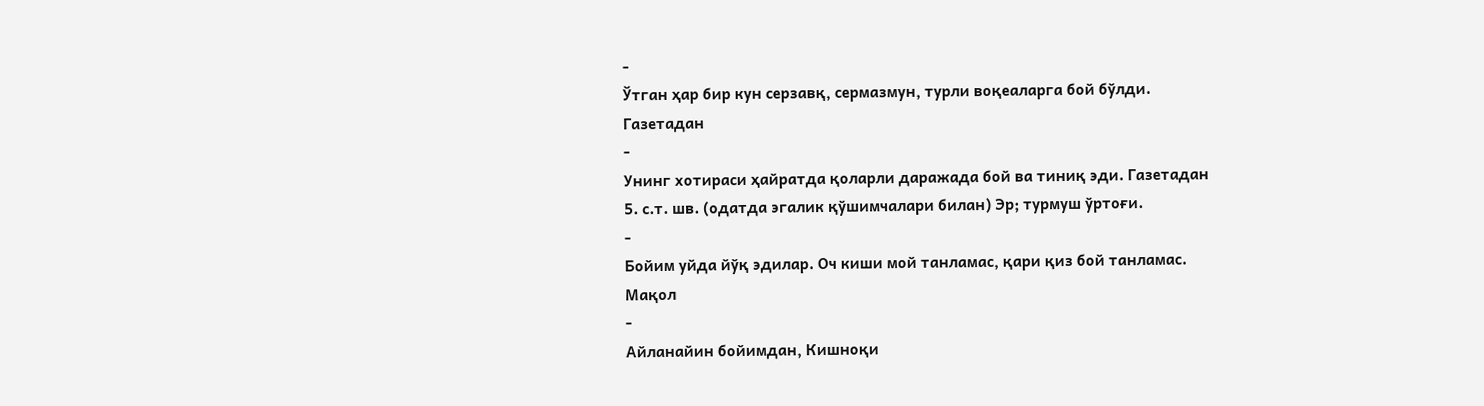-
Ўтган ҳар бир кун серзавқ, сермазмун, турли воқеаларга бой бўлди. Газетадан
-
Унинг хотираси ҳайратда қоларли даражада бой ва тиниқ эди. Газетадан
5. с.т. шв. (одатда эгалик қўшимчалари билан) Эр; турмуш ўртоғи.
-
Бойим уйда йўқ эдилар. Оч киши мой танламас, қари қиз бой танламас. Мақол
-
Айланайин бойимдан, Кишноқи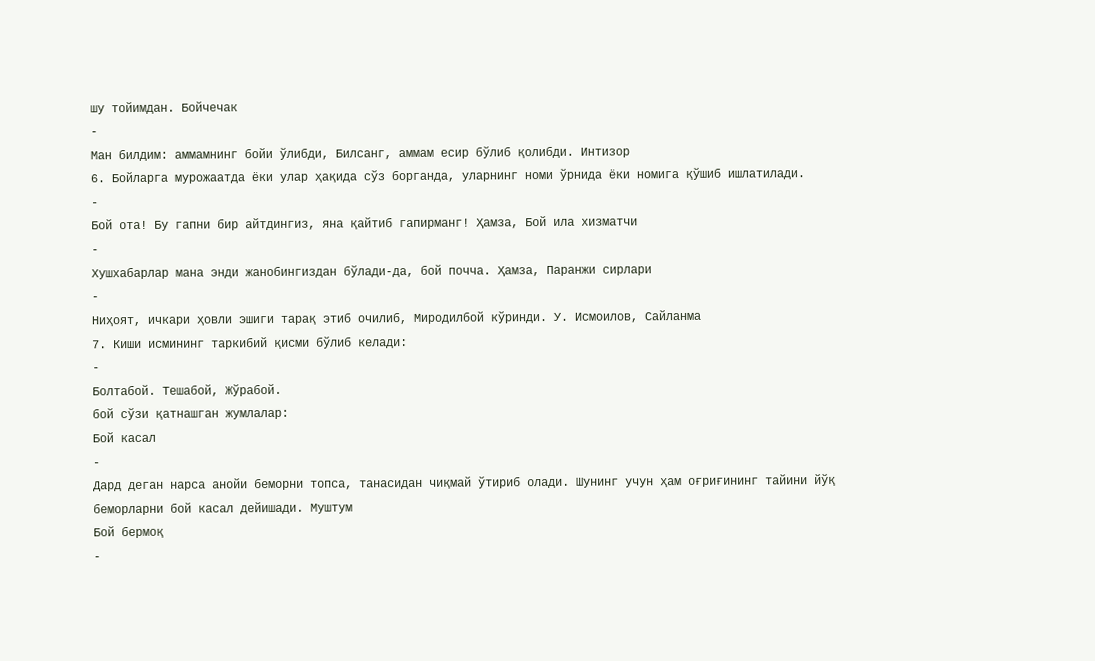шу тойимдан. Бойчечак
-
Ман билдим: аммамнинг бойи ўлибди, Билсанг, аммам есир бўлиб қолибди. Интизор
6. Бойларга мурожаатда ёки улар ҳақида сўз борганда, уларнинг номи ўрнида ёки номига қўшиб ишлатилади.
-
Бой ота! Бу гапни бир айтдингиз, яна қайтиб гапирманг! Ҳамза, Бой ила хизматчи
-
Хушхабарлар мана энди жанобингиздан бўлади-да, бой почча. Ҳамза, Паранжи сирлари
-
Ниҳоят, ичкари ҳовли эшиги тарақ этиб очилиб, Миродилбой кўринди. У. Исмоилов, Сайланма
7. Киши исмининг таркибий қисми бўлиб келади:
-
Болтабой. Тешабой, Жўрабой.
бой сўзи қатнашган жумлалар:
Бой касал
-
Дард деган нарса анойи беморни топса, танасидан чиқмай ўтириб олади. Шунинг учун ҳам оғриғининг тайини йўқ беморларни бой касал дейишади. Муштум
Бой бермоқ
-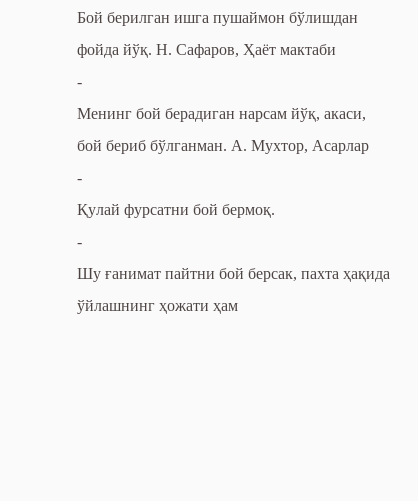Бой берилган ишга пушаймон бўлишдан фойда йўқ. Н. Сафаров, Ҳаёт мактаби
-
Менинг бой берадиган нарсам йўқ, акаси, бой бериб бўлганман. А. Мухтор, Асарлар
-
Қулай фурсатни бой бермоқ.
-
Шу ғанимат пайтни бой берсак, пахта ҳақида ўйлашнинг ҳожати ҳам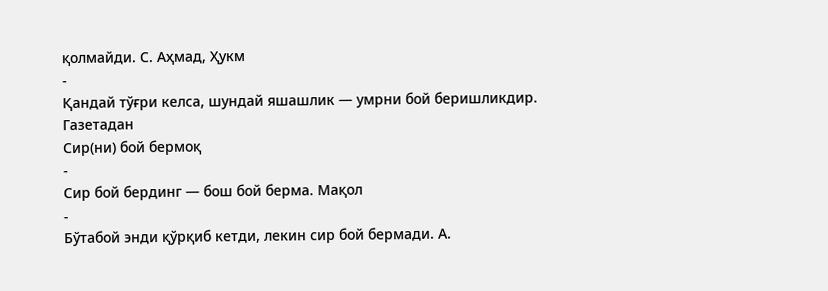қолмайди. С. Аҳмад, Ҳукм
-
Қандай тўғри келса, шундай яшашлик — умрни бой беришликдир. Газетадан
Сир(ни) бой бермоқ
-
Сир бой бердинг — бош бой берма. Мақол
-
Бўтабой энди қўрқиб кетди, лекин сир бой бермади. А.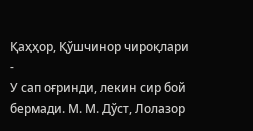Қаҳҳор, Қўшчинор чироқлари
-
У сап оғринди, лекин сир бой бермади. М. М. Дўст, Лолазор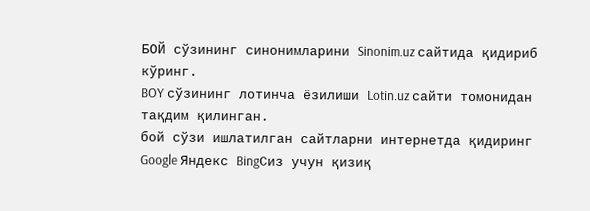БОЙ сўзининг синонимларини Sinonim.uz сайтида қидириб кўринг.
BOY сўзининг лотинча ёзилиши Lotin.uz сайти томонидан тақдим қилинган.
бой сўзи ишлатилган сайтларни интернетда қидиринг
Google Яндекс BingСиз учун қизиқ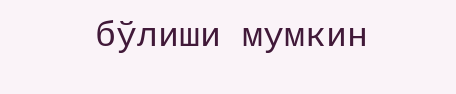бўлиши мумкин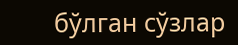бўлган сўзлар